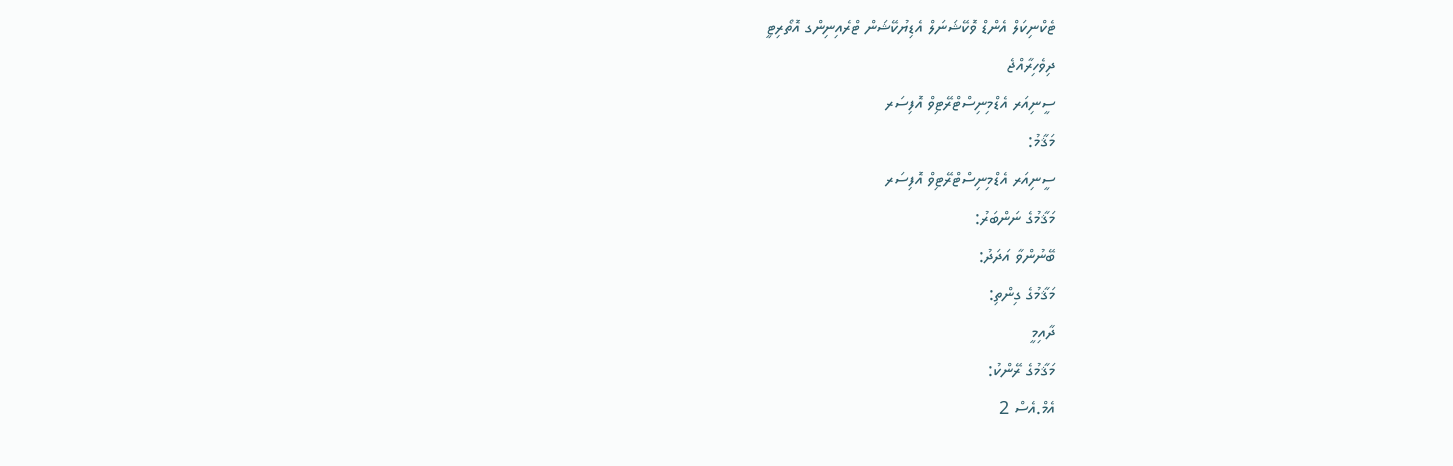ޓެކްނިކަލް އެންޑް ވޮކޭޝަނަލް އެޑިޔުކޭޝަން ޓްރެއިނިންގ އޮތޯރިޓީ
ދިވެހިރާއްޖެ
ސީނިއަރ އެޑްމިނިސްޓްރޭޓިވް އޮފިސަރ
މަޤާމު:
ސީނިއަރ އެޑްމިނިސްޓްރޭޓިވް އޮފިސަރ
މަޤާމުގެ ނަންބަރު:
ބޭނުންވާ އަދަދު:
މަޤާމުގެ ގިންތި:
ދާއިމީ
މަޤާމުގެ ރޭންކު:
އެމް.އެސް 2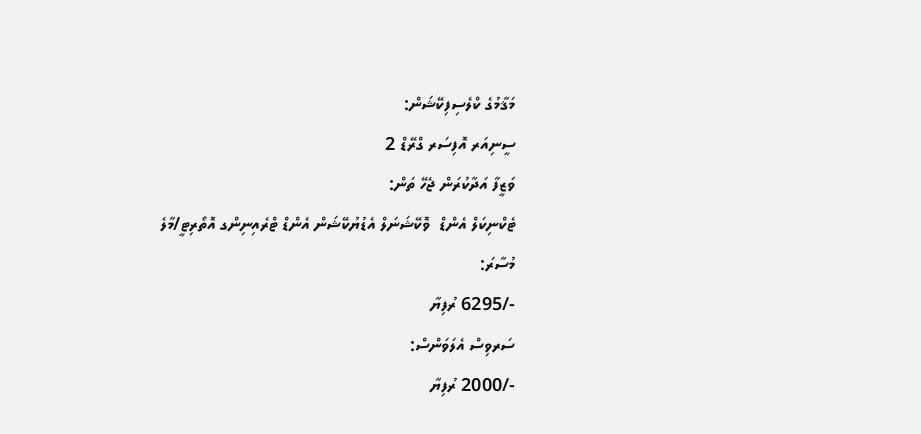މަޤާމުގެ ކްލެސިފިކޭޝަން:
ސީނިއަރ އޮފިސަރ ގްރޭޑް 2
ވަޒީފާ އަދާކުރަން ޖެހޭ ތަން:
ޓެކްނިކަލް އެންޑް  ވޮކޭޝަނަލް އެޑުޔުކޭޝަން އެންޑް ޓްރެއިނިންގ އޮތޯރިޓީ/މާލެ
މުސާރަ:
-/6295 ރުފިޔާ
ސަރވިސް އެލަވަންސް:
-/2000 ރުފިޔާ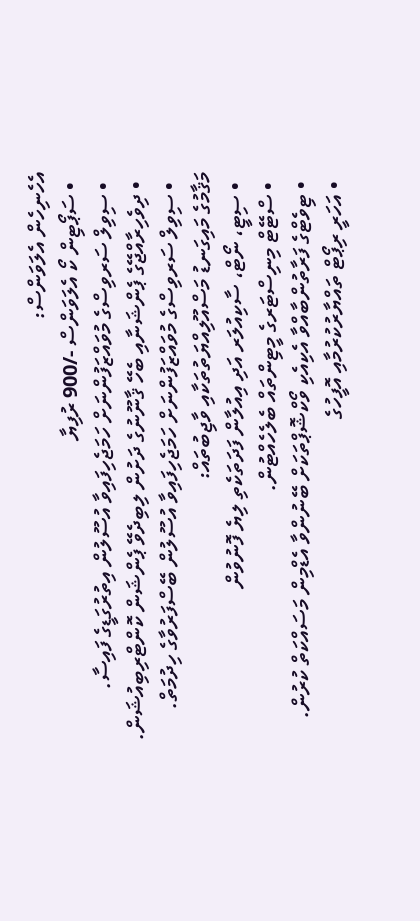އެހެނިހެން އެލަވަންސް:
  • ސަޕޯޓިން ކޯ އެލަވަންސް -/900 ރުފިޔާ
  • ސިވިލް ސަރވިސްގެ މުވައްޒަފުންނަށް ހަމަޖެހިފައިވާ އުސޫލުން އިތުރުގަޑީގެ ފައިސާ.
  • ދިވެހިރާއްޖޭގެ ޕެންޝަނާއި ބެހޭ ޤާނޫނުގެ ދަށުން ލިބިދެވޭ ޕެންޝަން ކޮންޓްރިބިއުޝަން.
  • ސިވިލް ސަރވިސްގެ މުވައްޒަފުންނަށް ހަމަޖެހިފައިވާ އުސޫލުން ބޭސްފަރުވާގެ ހިދުމަތް.
މަޤާމުގެ މައިގަނޑު މަސްއޫލިއްޔަތުތަކާއި ވާޖިބުތައް:
  • ސިޓީ، ނޯޓް، ސާކިއުލަރ އަދި އިއުލާން ފަދަތަކެތި ލިޔެ ފޮނުވުން
  • ސްޓޭޓް މިނިސްޓަރގެ މީޓިންތައް ބެލެހެއްޓުން.
  • ޓިވެޓްގެ ފަރާތުންބާއްވާ އެކިއެކި ވޯކްޝޮޕްތަކަށް ބޭނުންވާ އެޑްމިން މަސައްކަތް ކުރުން.
  • އަހަރީ ރިޕޯޓް ތައްޔާރުކުރުމާއި އޮފީހުގެ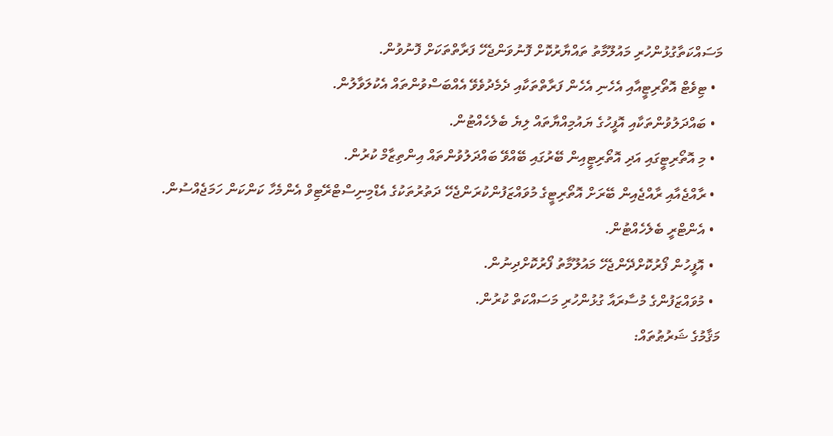މަސައްކަތާގުޅުންހުރި މައުލޫމާތު ތައްޔާރުކޮށް ފޮނުވަންޖެހޭ ފަރާތްތަކަށް ފޮނުވުން.
  • ޓިވެޓް އޮތޯރިޓީއާއި އެހެނި އެހެން ފަރާތްތަކާއި ދެމެދުވެވޭ އެއްބަސްވުންތައް އެކުލަވާލުން.
  • ބައްދަލުވުންތަކާއި އޮފީހުގެ ޔައުމިއްޔާތައް ލިޔެ ބެލެހެއްޓުން.
  • މި އޮތޯރިޓީގައި އަދި އޮތޯރިޓީއިން ބޭރުގައި ބޭއްވޭ ބައްދަލުވުންތައް އިންތިޒާމް ކުރުން.
  • ރާއްޖެއާއި ރާއްޖެއިން ބޭރަށް އޮތޯރިޓީގެ މުވައްޒަފުންކުރަންޖެހޭ ދަތުރުތަކުގެ އެޑްމިނިސްޓްރޭޓިވް އެންމެހާ ކަންކަން ހަމަޖެއްސުން.
  • އެންޓްރީ ބެލެހެއްޓުން.
  • އޮފީހުން ފޯރުކޮށްދޭންޖެހޭ މައުލޫމާތު ފޯރުކޮށްދިނުން.
  • މުވައްޒަފުންގެ މުސާރައާ ގުޅުންހުރި މަސައްކަތް ކުރުން.
މަޤާމުގެ ޝަރުޠުތައް: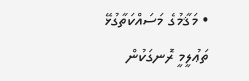• މަޤާމުގެ މަސައްކަތާގުޅޭ ތަޢުލީމީ ރޮނގަކުން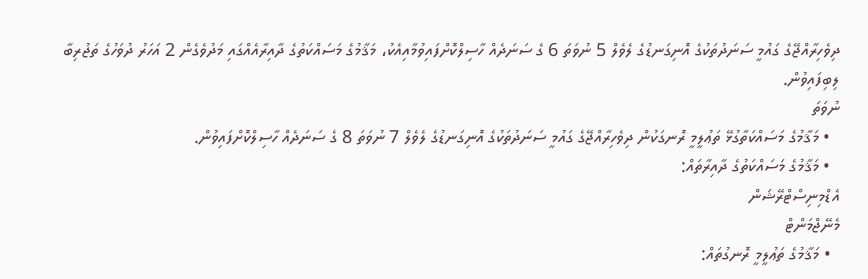ދިވެހިރާއްޖޭގެ ގައުމީ ސަނަދުތަކުގެ އޮނިގަނޑުގެ ލެވެލް 5 ނުވަތަ 6 ގެ ސަނަދެއް ހާސިލްކޮށްފައިވުމާއިއެކު، މަޤާމުގެ މަސައްކަތުގެ ދާއިރާއެއްގައި މަދުވެގެން 2 އަހަރު ދުވަހުގެ ތަޖުރިބާ ލިބިފައިވުން.
ނުވަތަ
  • މަޤާމުގެ މަސައްކަތާގުޅޭ ތަޢުލީމީ ރޮނގަކުން ދިވެހިރާއްޖޭގެ ގައުމީ ސަނަދުތަކުގެ އޮނިގަނޑުގެ ލެވެލް 7 ނުވަތަ 8 ގެ ސަނަދެއް ހާސިލްކޮށްފައިވުން.
  • މަޤާމުގެ މަސައްކަތުގެ ދާއިރާތައް:
އެޑްމިނިސްޓްރޭޝަން
މެނޭޖްމަންޓް
  • މަޤާމުގެ ތަޢުލީމީ ރޮނގުތައް: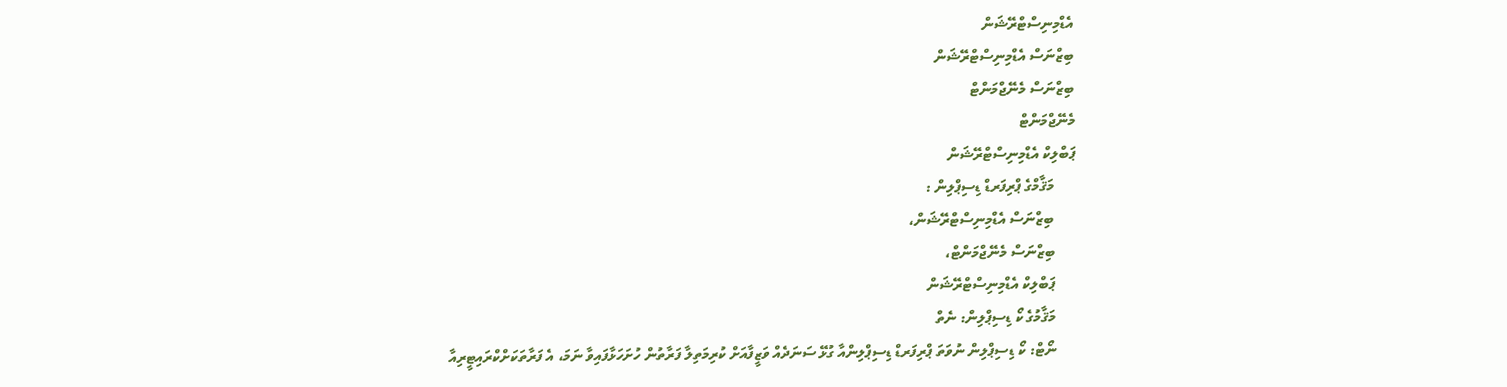އެޑްމިނިސްޓްރޭޝަން
ބިޒްނަސް އެޑްމިނިސްޓްރޭޝަން
ބިޒްނަސް މެނޭޖްމަންޓް
މެނޭޖްމަންޓް
ޕަބްލިކް އެޑްމިނިސްޓްރޭޝަން
      މަޤާމްގެ ޕްރިފަރޑް ޑިސިޕްލިން :
      ބިޒްނަސް އެޑްމިނިސްޓްރޭޝަން،
      ބިޒްނަސް މެނޭޖްމަންޓް،
      ޕަބްލިކް އެޑްމިނިސްޓްރޭޝަން
      މަޤާމުގެ ކޯ ޑިސިޕްލިން: ނެތް
      ނޯޓް: ކޯ ޑިސިޕްލިން ނުވަތަ ޕްރިފަރޑް ޑިސިޕްލިންއާ ގުޅޭ ސަނަދެއް ވަޒީފާއަށް ކުރިމަތިލާ ފަރާތުން ހުށަހަޅާފައިވާ ނަމަ، އެ ފަރާތަކަށްކްރައިޓީރިއާ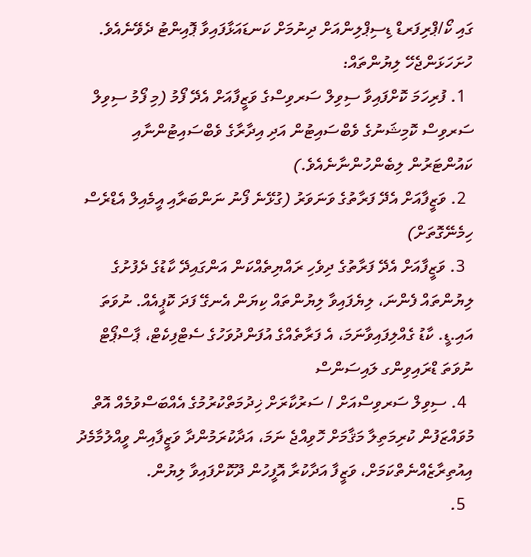ގައި ކޯ/ޕްރިފަރޑް ޑިސިޕްލިންއަށް ދިނުމަށް ކަނޑައަޅާފައިވާ ޕޮއިންޓު ދެވޭނެއެވެ.
ހުށަހަޅަންޖެހޭ ލިޔުންތައް:
  1. ފުރިހަމަ ކޮށްފައިވާ ސިވިލް ސަރވިސްގެ ވަޒީފާއަށް އެދޭ ފޯމު (މި ފޯމު ސިވިލް ސަރވިސް ކޮމިޝަނުގެ ވެބްސައިޓުން އަދި އިދާރާގެ ވެބްސައިޓުންނާއި ކައުންޓަރުން ލިބެންހުންނާނެއެވެ.)
  2. ވަޒީފާއަށް އެދޭ ފަރާތުގެ ވަނަވަރު (ގުޅޭނެ ފޯނު ނަންބަރާއި އީމެއިލް އެޑްރެސް ހިމެނޭގޮތަށް)
  3. ވަޒީފާއަށް އެދޭ ފަރާތުގެ ދިވެހި ރައްޔިތެއްކަން އަންގައިދޭ ކާޑުގެ ދެފުށުގެ ލިޔުންތައް ފެންނަ، ލިޔެފައިވާ ލިޔުންތައް ކިޔަން އެނގޭ ފަދަ ކޮޕީއެއް. ނުވަތަ އައި.ޑީ. ކާޑު ގެއްލިފައިވާނަމަ، އެ ފަރާތެއްގެ އުފަންދުވަހުގެ ސެޓްފިކެޓް، ޕާސްޕޯޓް ނުވަތަ ޑްރައިވިންގ ލައިސަންސް
  4. ސިވިލް ސަރވިސްއަށް / ސަރުކާރަށް ޚިދުމަތްކުރުމުގެ އެއްބަސްވުމެއް އޮތް މުވައްޒަފުން ކުރިމަތިލާ މަޤާމަށް ހޮވިއްޖެ ނަމަ، އަދާކުރަމުންދާ ވަޒީފާއިން ވީއްލުމާމެދު އިއުތިރާޒެއްނެތްކަމަށް، ވަޒީފާ އަދާކުރާ އޮފީހުން ދޫކޮށްފައިވާ ލިޔުން.
  5.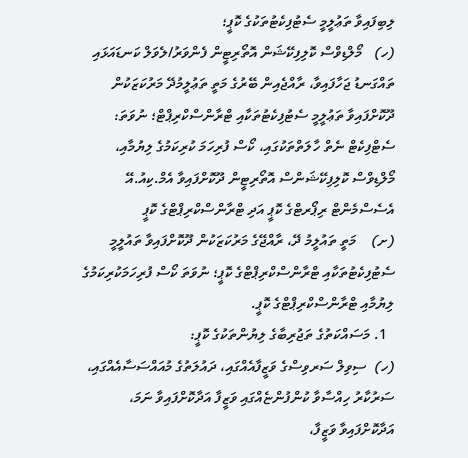ލިބިފައިވާ ތަޢުލީމީ ސެޓުފިކެޓުތަކުގެ ކޮޕީ؛
(ހ)   މޯލްޑިވްސް ކޮލިފިކޭޝަން އޮތޯރިޓީން ފެންވަރު/ލެވަލް ކަނޑައަޅައި ތައްގަނޑު ޖަހާފައިވާ، ރާއްޖެއިން ބޭރުގެ މަތީ ތަޢުލީމުދޭ މަރުކަޒަކުން ދޫކޮށްފައިވާ ތަޢުލީމީ ސެޓުފިކެޓުތަކާއި ޓްރާންސްކްރިޕްޓް؛ ނުވަތަ: ސެޓްފިކެޓް ނެތް ހާލަތްތަކުގައި، ކޯސް ފުރިހަމަ ކުރިކަމުގެ ލިޔުމާއި، މޯލްޑިވްސް ކޮލިފިކޭޝަންސް އޮތޯރިޓީން ދޫކޮށްފައިވާ އެމް.ކިއު.އޭ އެސެސްމެންޓް ރިޕޯރޓްގެ ކޮޕީ އަދި ޓްރާންސްކްރިޕްޓްގެ ކޮޕީ
(ށ)    މަތީ ތައުލީމު ދޭ، ރާއްޖޭގެ މަރުކަޒަކުން ދޫކޮށްފައިވާ ތައުލީމީ ސެޓުފިކެޓުތަކާއި ޓްރާންސްކްރިޕްޓްގެ ކޮޕީ؛ ނުވަތަ ކޯސް ފުރިހަމަކުރިކަމުގެ ލިޔުމާއި ޓްރާންސްކްރިޕްޓްގެ ކޮޕީ.
  1. މަސައްކަތުގެ ތަޖުރިބާގެ ލިޔުންތަކުގެ ކޮޕީ:
(ހ)  ސިވިލް ސަރވިސްގެ ވަޒީފާއެއްގައި، ދައުލަތުގެ މުއައްސަސާއެއްގައި، ސަރުކާރު ހިއްސާވާ ކުންފުންޏެއްގައި ވަޒީފާ އަދާކޮށްފައިވާ ނަމަ، އަދާކޮށްފައިވާ ވަޒީފާ،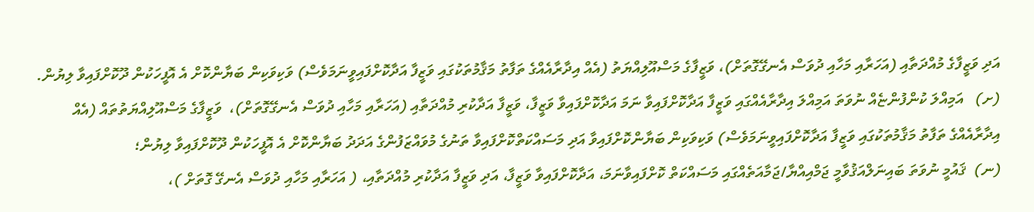އަދި ވަޒީފާގެ މުއްދަތާއި (އަހަރާއި މަހާއި ދުވަސް އެނގޭގޮތަށް)، ވަޒީފާގެ މަސްއޫލިއްޔަތު (އެއް އިދާރާއެއްގެ ތަފާތު މަޤާމުތަކުގައި ވަޒީފާ އަދާކޮށްފައިވީނަމަވެސް) ވަކިވަކިން ބަޔާންކޮށް އެ އޮފީހަކުން ދޫކޮށްފައިވާ ލިޔުން.
(ށ)   އަމިއްލަ ކުންފުންޏެއް ނުވަތަ އަމިއްލަ އިދާރާއެއްގައި ވަޒީފާ އަދާކޮށްފައިވާ ނަމަ އަދާކޮށްފައިވާ ވަޒީފާ، ވަޒީފާ އަދާކުރި މުއްދަތާއި (އަހަރާއި މަހާއި ދުވަސް އެނގޭގޮތަށް)،  ވަޒީފާގެ މަސްއޫލިއްޔަތުތައް (އެއް އިދާރާއެއްގެ ތަފާތު މަޤާމުތަކުގައި ވަޒީފާ އަދާކޮށްފައިވީނަމަވެސް) ވަކިވަކިން ބަޔާންކޮށްފައިވާ އަދި މަސައްކަތްކޮށްފައިވާ ތަނުގެ މުވައްޒަފުންގެ އަދަދު ބަޔާންކޮށް އެ އޮފީހަކުން ދޫކޮށްފައިވާ ލިޔުން؛
(ނ)  ޤައުމީ ނުވަތަ ބައިނަލްއަޤުވާމީ ޖަމްއިއްޔާ/ޖަމާއަތެއްގައި މަސައްކަތް ކޮށްފައިވާނަމަ، އަދާކޮށްފައިވާ ވަޒީފާ، އަދި ވަޒީފާ އަދާކުރި މުއްދަތާއި، ( އަހަރާއި މަހާއި ދުވަސް އެނގޭ ގޮތަށް )،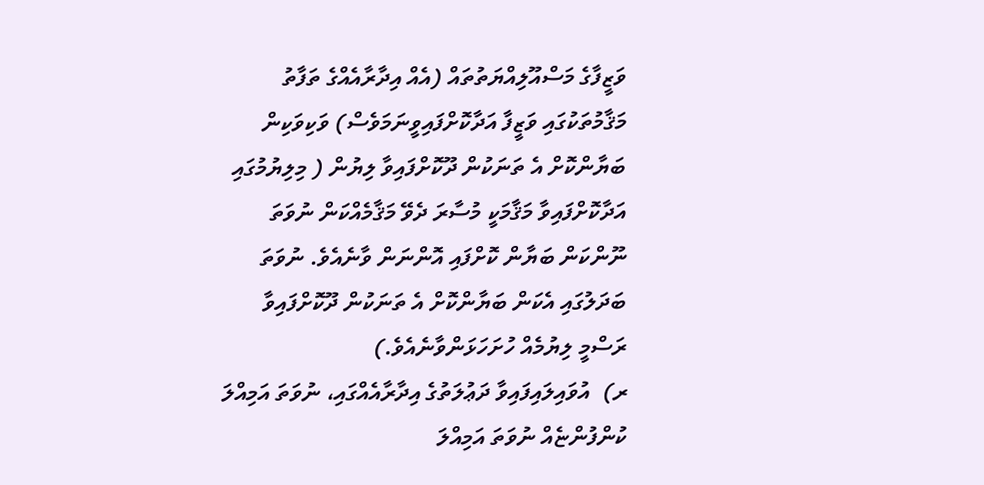ވަޒީފާގެ މަސްއޫލިއްޔަތުތައް (އެއް އިދާރާއެއްގެ ތަފާތު މަޤާމުތަކުގައި ވަޒީފާ އަދާކޮށްފައިވީނަމަވެސް) ވަކިވަކިން ބަޔާންކޮށް އެ ތަނަކުން ދޫކޮށްފައިވާ ލިޔުން ( މިލިޔުމުގައި އަދާކޮށްފައިވާ މަޤާމަކީ މުސާރަ ދެވޭ މަޤާމެއްކަން ނުވަތަ ނޫންކަން ބަޔާން ކޮށްފައި އޮންނަން ވާނެއެވެ. ނުވަތަ ބަދަލުގައި އެކަން ބަޔާންކޮށް އެ ތަނަކުން ދޫކޮށްފައިވާ ރަސްމީ ލިޔުމެއް ހުށަހަޅަންވާނެއެވެ.)
ރ)  އުވައިލައިފައިވާ ދަޢުލަތުގެ އިދާރާއެއްގައި، ނުވަތަ އަމިއްލަ ކުންފުންޏެއް ނުވަތަ އަމިއްލަ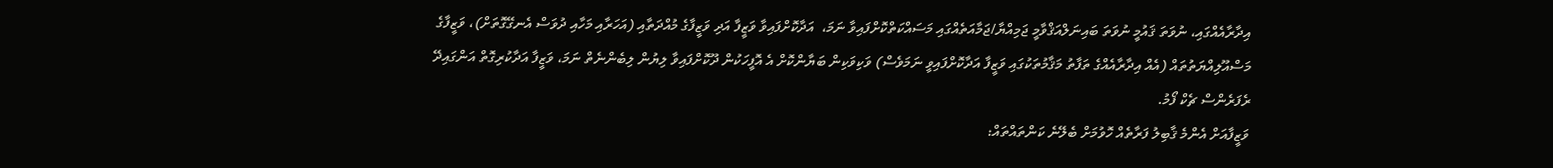އިދާރާއެއްގައި، ނުވަތަ ޤައުމީ ނުވަތަ ބައިނަލްއަޤްވާމީ ޖަމިއްޔާ/ޖަމާއަތެއްގައި މަސައްކަތްކޮށްފައިވާ ނަމަ،  އަދާކޮށްފައިވާ ވަޒީފާ އަދި ވަޒީފާގެ މުއްދަތާއި (އަހަރާއި މަހާއި ދުވަސް އެނގޭގޮތަށް)، ވަޒީފާގެ މަސްއޫލިއްޔަތުތައް (އެއް އިދާރާއެއްގެ ތަފާތު މަޤާމުތަކުގައި ވަޒީފާ އަދާކޮށްފައިވީ ނަމަވެސް) ވަކިވަކިން ބަޔާންކޮށް އެ އޮފީހަކުން ދޫކޮށްފައިވާ ލިޔުން ލިބެންނެތް ނަމަ، ވަޒީފާ އަދާކުރިގޮތް އަންގައިދޭ ރެފަރެންސް ޗެކް ފޯމު.
ވަޒީފާއަށް އެންމެ ޤާބިލު ފަރާތެއް ހޮވުމަށް ބެލޭނެ ކަންތައްތައް: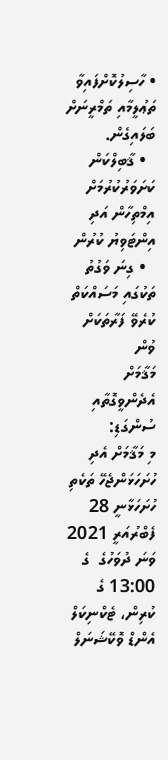• ހާސިލުކޮށްފައިވާ ތަޢުލީމާއި ތަމްރީނަށް ބަލައިގެން.
  • ޤާބިލްކަން ކަށަވަރުކުރުމަށް އިމްތިހާން އަދި އިންޓަވިޔު ކުރުން
  • ގިނަ ވަގުތު ތަކުގައި މަސައްކަތް ކުރެވޭ ފަރާތަކަށް ވުން
މަޤާމަށް އެދެންވީގޮތާއި ސުންގަޑި:
މި މަޤާމަށް އެދި ހުށަހަޅަންޖެހޭ ތަކެތި ހުށަހަޅާނީ 28 ފެބްރުއަރީ 2021 ވަނަ ދުވަހުގެ  ގެ 13:00 ގެ ކުރިން، ޓެކްނިކަލް އެންޑް ވޮކޭޝަނަލް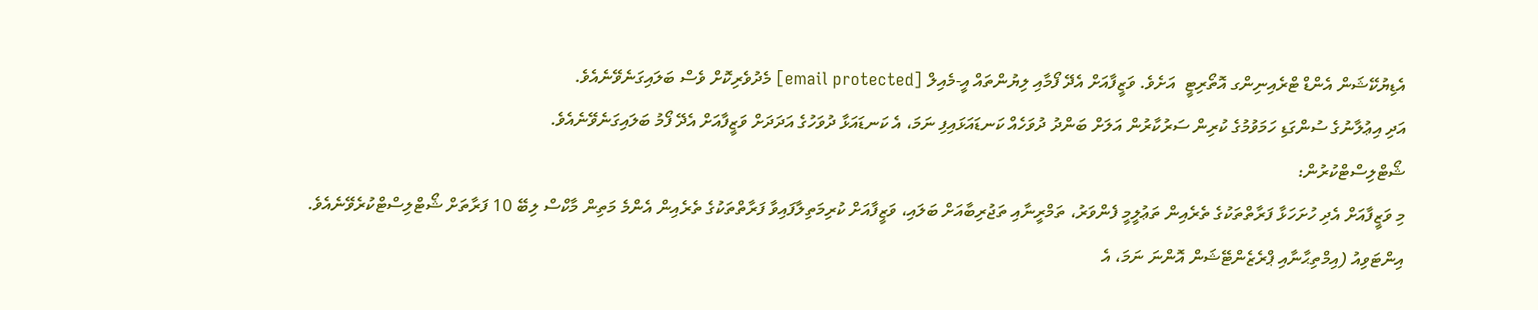އެޑިޔުކޭޝަން އެންޑް ޓްރެއިނިންގ އޮތޯރިޓީ  އަށެވެ. ވަޒީފާއަށް އެދޭ ފޯމާއި ލިޔުންތައް އީ-މެއިލް [email protected] މެދުވެރިކޮށް ވެސް ބަލައިގަނެވޭނެއެވެ.
އަދި އިޢުލާނުގެ ސުންގަޑި ހަމަވުމުގެ ކުރިން ސަރުކާރުން އަލަށް ބަންދު ދުވަހެއް ކަނޑައަޅައިފި ނަމަ، އެ ކަނޑައަޅާ ދުވަހުގެ އަދަދަށް ވަޒީފާއަށް އެދޭ ފޯމު ބަލައިގަނެވޭނެއެވެ.
ޝޯޓްލިސްޓްކުރުން:
މި ވަޒީފާއަށް އެދި ހުށަހަޅާ ފަރާތްތަކުގެ ތެރެއިން ތަޢުލީމީ ފެންވަރު، ތަމްރީނާއި ތަޖުރިބާއަށް ބަލައި، ވަޒީފާއަށް ކުރިމަތިލާފައިވާ ފަރާތްތަކުގެ ތެރެއިން އެންމެ މަތިން މާކްސް ލިބޭ 10 ފަރާތަށް ޝޯޓްލިސްޓްކުރެވޭނެއެވެ.
އިންޓަވިއު (އިމްތިޙާނާއި ޕްރެޒެންޓޭޝަން އޮންނަ ނަމަ، އެ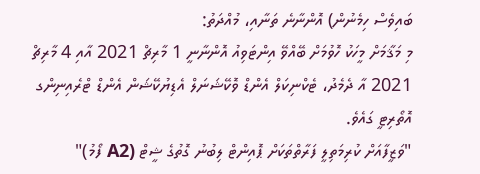ބައިވެސް ހިމެނުން) އޮންނާނެ ތަނާއި، މުއްދަތު:
މި މަޤާމަށް މީހަކު ހޮވުމަށް ބޭއްވޭ އިންޓަވިއު އޮންނާނީ 1 މާރިޗް 2021 އާއި 4 މާރިޗް 2021 އާ ދެމެދު، ޓެކްނިކަލް އެންޑް ވޮކޭޝަނަލް އެޑިޔުކޭޝަން އެންޑް ޓްރެއިނިންގ އޮތޯރިޓީ ގައެވެ.
"ވަޒީފާއަށް ކުރިމަތިލީ ފަރާތްތަކަށް ޕޮއިންޓް ލިބުނު ގޮތުގެ ޝީޓް (A2 ފޯމު)"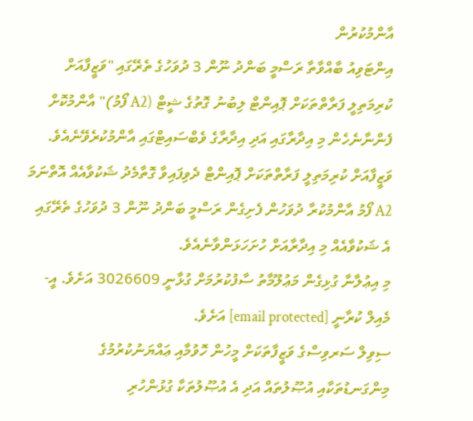އާންމުކުރުން
އިންޓަވިއު ބާއްވާތާ ރަސްމީ ބަންދު ނޫން 3 ދުވަހުގެ ތެރޭގައި "ވަޒީފާއަށް ކުރިމަތިލީ ފަރާތްތަކަށް ޕޮއިންޓް ލިބުނު ގޮތުގެ ޝީޓް (A2 ފޯމު)" އާންމުކޮށް ފެންނާނެހެން މި އިދާރާގައި އަދި އިދާރާގެ ވެބްސައިޓްގައި އާންމުކުރެވޭނެއެވެ. ވަޒީފާއަށް ކުރިމަތިލީ ފަރާތްތަކަށް ޕޮއިންޓް ދެވިފައިވާ ގޮތާމެދު ޝަކުވާއެއް އޮތްނަމަ A2 ފޯމު އާންމުކުރާ ދުވަހުން ފެށިގެން ރަސްމީ ބަންދު ނޫން 3 ދުވަހުގެ ތެރޭގައި އެ ޝަކުވާއެއް މި އިދާރާއަށް ހުށަހަޅަންވާނެއެވެ.
މި އިޢުލާނާ ގުޅިގެން މަޢުލޫމާތު ސާފުކުރުމަށް ގުޅާނީ 3026609 އަށެވެ. އީ-މެއިލް ކުރާނީ [email protected] އަށެވެ.
ސިވިލް ސަރވިސްގެ ވަޒީފާތަކަށް މީހުން ހޮވުމާއި ޢައްޔަނުކުރުމުގެ މިންގަނޑުތަކާއި އުޞޫލުތައް އަދި އެ އުޞޫލުތަކާ ގުޅުންހުރި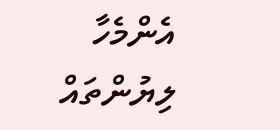އެންމެހާ ލިޔުންތައް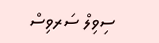ސިވިލް ސަރވިސް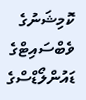ކޮމިޝަނުގެ ވެބްސައިޓްގެ ޑައުންލޯޑްސްގެ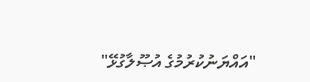"އައްޔަނުކުރުމުގެ އުޞޫލާގުޅޭ"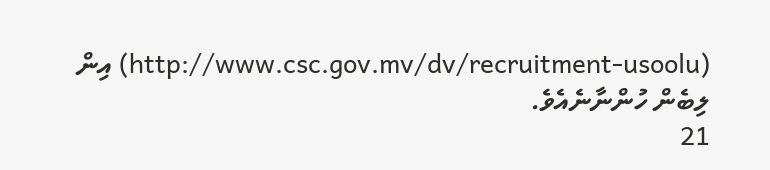(http://www.csc.gov.mv/dv/recruitment-usoolu) އިން ލިބެން ހުންނާނެއެވެ.
21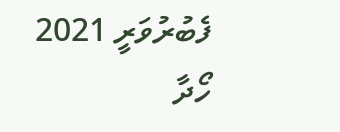ފެބުރުވަރީ 2021
ހޯދާ